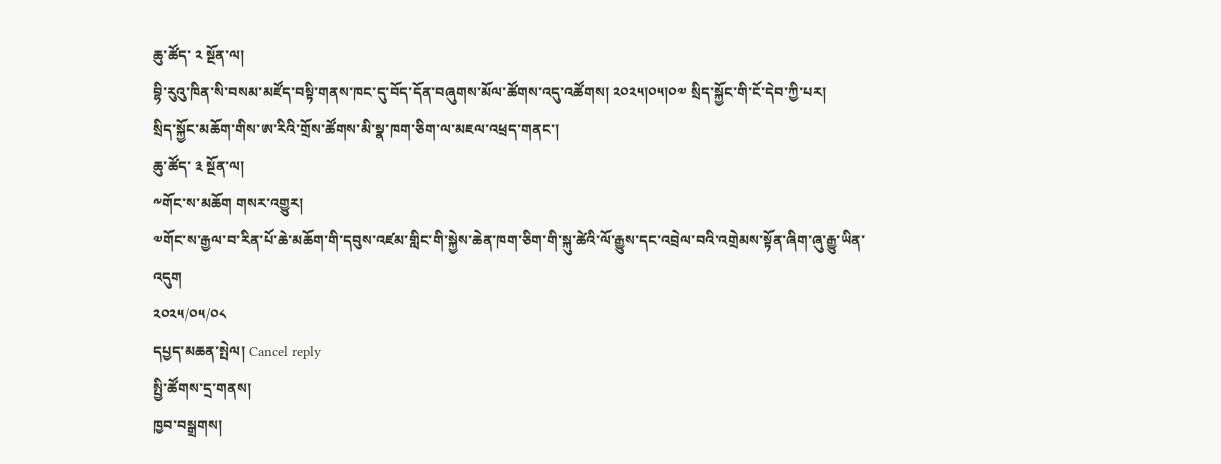ཆུ་ཚོད་ ༢ སྔོན་ལ།
བྷི་རུའུ་ཁིན་སི་བསམ་མཛོད་བསྟི་གནས་ཁང་དུ་བོད་དོན་བཞུགས་མོལ་ཚོགས་འདུ་འཚོགས། ༢༠༢༥།༠༥།༠༧ སྲིད་སྐྱོང་གི་ངོ་དེབ་ཀྱི་པར།
སྲིད་སྐྱོང་མཆོག་གིས་ཨ་རིའི་གྲོས་ཚོགས་མི་སྣ་ཁག་ཅིག་ལ་མཇལ་འཕྲད་གནང་།
ཆུ་ཚོད་ ༣ སྔོན་ལ།
༸གོང་ས་མཆོག གསར་འགྱུར།
༧གོང་ས་རྒྱལ་བ་རིན་པོ་ཆེ་མཆོག་གི་དབུས་འཛམ་གླིང་གི་སྐྱེས་ཆེན་ཁག་ཅིག་གི་སྐུ་ཚེའི་ལོ་རྒྱུས་དང་འབྲེལ་བའི་འགྲེམས་སྟོན་ཞིག་ཞུ་རྒྱུ་ཡིན་འདུག
༢༠༢༥/༠༥/༠༨
དཔྱད་མཆན་སྤེལ། Cancel reply
སྤྱི་ཚོགས་དྲ་གནས།
ཁྱབ་བསྒྲགས།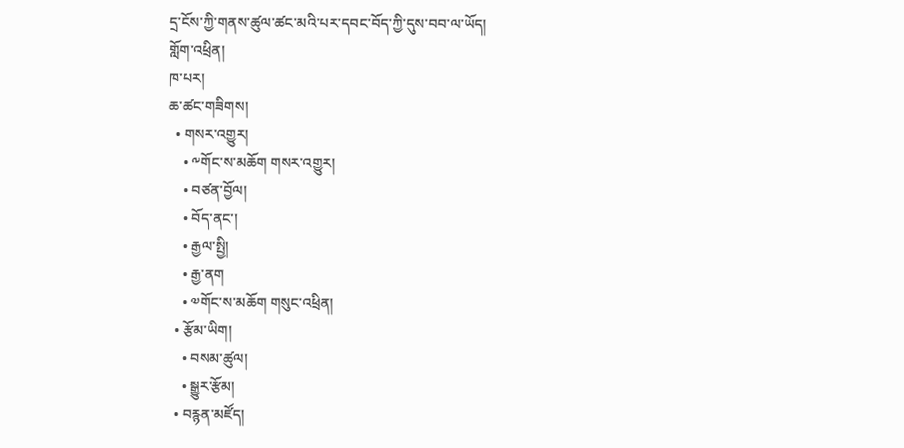དྲ་ངོས་ཀྱི་གནས་ཚུལ་ཚང་མའི་པར་དབང་བོད་ཀྱི་དུས་བབ་ལ་ཡོད།
གློག་འཕྲིན།
ཁ་པར།
ཆ་ཚང་གཟིགས།
  • གསར་འགྱུར།
    • ༸གོང་ས་མཆོག གསར་འགྱུར།
    • བཙན་བྱོལ།
    • བོད་ནང་།
    • རྒྱལ་སྤྱི།
    • རྒྱ་ནག
    • ༧གོང་ས་མཆོག གསུང་འཕྲིན།
  • རྩོམ་ཡིག།
    • བསམ་ཚུལ།
    • སྒྱུར་རྩོམ།
  • བརྙན་མཛོད།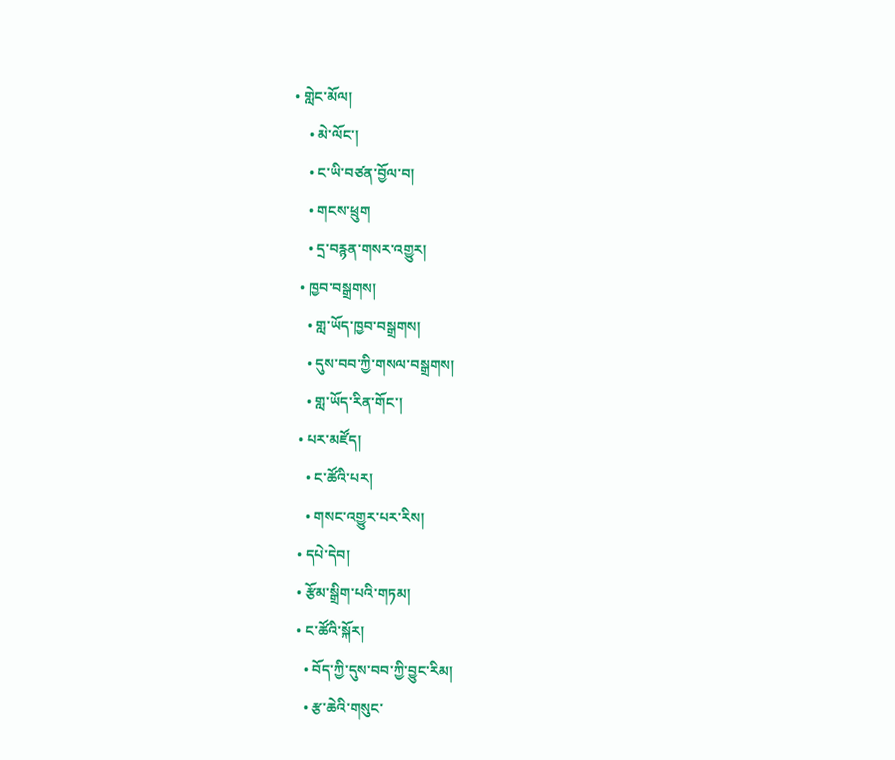• གླེང་མོལ།
    • མེ་ལོང་།
    • ང་ཡི་བཙན་བྱོལ་བ།
    • གངས་ཕྲུག
    • དྲ་བརྙན་གསར་འགྱུར།
  • ཁྱབ་བསྒྲགས།
    • གླ་ཡོད་ཁྱབ་བསྒྲགས།
    • དུས་བབ་ཀྱི་གསལ་བསྒྲགས།
    • གླ་ཡོད་རིན་གོང་།
  • པར་མཛོད།
    • ང་ཚོའི་པར།
    • གསང་འགྱུར་པར་རིས།
  • དཔེ་དེབ།
  • རྩོམ་སྒྲིག་པའི་གཏམ།
  • ང་ཚོའི་སྐོར།
    • བོད་ཀྱི་དུས་བབ་ཀྱི་བྱུང་རིམ།
    • རྩ་ཆེའི་གསུང་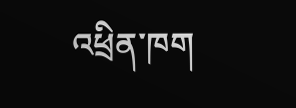འཕྲིན་ཁག